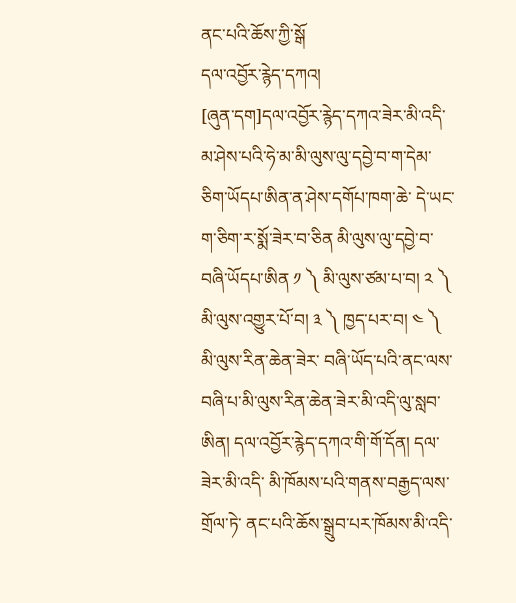ནང་པའི་ཆོས་ཀྱི་སྒོ
དལ་འབྱོར་རྙེད་དཀའ།
[ཞུན་དག]དལ་འབྱོར་རྙེད་དཀའ་ཟེར་མི་འདི་ མ་ཤེས་པའི་ཧེ་མ་མི་ལུས་ལུ་དབྱེ་བ་ག་དེམ་ཅིག་ཡོདཔ་ཨིན་ན་ཤེས་དགོཔ་ཁག་ཆེ་ དེ་ཡང་ག་ཅིག་ར་སྨོ་ཟེར་བ་ཅིན མི་ལུས་ལུ་དབྱེ་བ་བཞི་ཡོདཔ་ཨིན ༡ ༽ མི་ལུས་ཙམ་པ་བ། ༢ ༽ མི་ལུས་འགྱུར་པོ་བ། ༣ ༽ ཁྱད་པར་བ། ༤ ༽ མི་ལུས་རིན་ཆེན་ཟེར་ བཞི་ཡོད་པའི་ནང་ལས་ བཞི་པ་མི་ལུས་རིན་ཆེན་ཟེར་མི་འདི་ལུ་སླབ་ཨིན། དལ་འབྱོར་རྙེད་དཀའ་གི་གོ་དོན། དལ་ཟེར་མི་འདི་ མི་ཁོམས་པའི་གནས་བརྒྱད་ལས་གྲོལ་ཏེ་ ནང་པའི་ཆོས་སྒྲུབ་པར་ཁོམས་མི་འདི་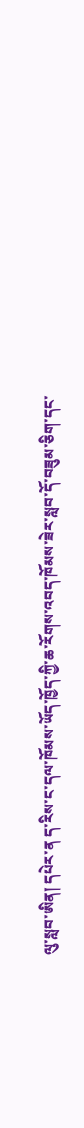ལུ་སླབ་ཨིན། དཔེར་ན ད་རིས་ང་དལ་ཁོམས་ཡོད་ཁྱོད་ཀྱི་ཆ་རོགས་འབད་ཁོམས་ཟེར་སླབ་དོ་བཟུམ་ཅིག་དང་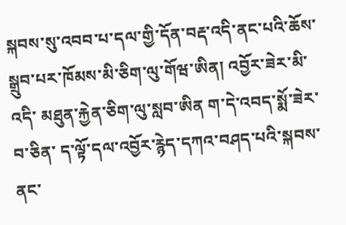སྐབས་སུ་འབབ་པ་དལ་གྱི་དོན་བརྡ་འདི་ནང་པའི་ཆོས་སྒྲུབ་པར་ཁོམས་མི་ཅིག་ལུ་གོཝ་ཨིན། འབྱོར་ཟེར་མི་འདི་ མཐུན་རྐྱེན་ཅིག་ལུ་སླབ་ཨིན ག་དེ་འབད་སྨོ་ཟེར་བ་ཅིན་ ད་ལྟོ་དལ་འབྱོར་རྙེད་དཀའ་བཤད་པའི་སྐབས་ ནང་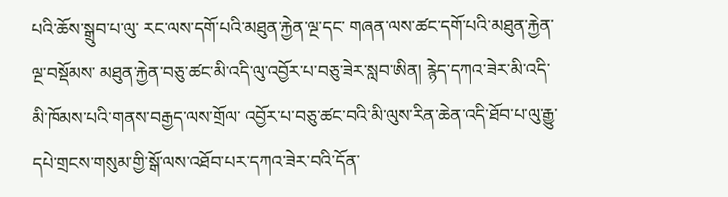པའི་ཆོས་སྒྲུབ་པ་ལུ་ རང་ལས་དགོ་པའི་མཐུན་རྐྱེན་ལྔ་དང་ གཞན་ལས་ཚང་དགོ་པའི་མཐུན་རྐྱེན་ལྔ་བསྡོམས་ མཐུན་རྐྱེན་བཅུ་ཚང་མི་འདི་ལུ་འབྱོར་པ་བཅུ་ཟེར་སླབ་ཨིན། རྙེད་དཀའ་ཟེར་མི་འདི་ མི་ཁོམས་པའི་གནས་བརྒྱད་ལས་གྲོལ་ འབྱོར་པ་བཅུ་ཚང་བའི་མི་ལུས་རིན་ཆེན་འདི་ཐོབ་པ་ལུ་རྒྱུ་དཔེ་གྲངས་གསུམ་གྱི་སྒོ་ལས་འཐོབ་པར་དཀའ་ཟེར་བའི་དོན་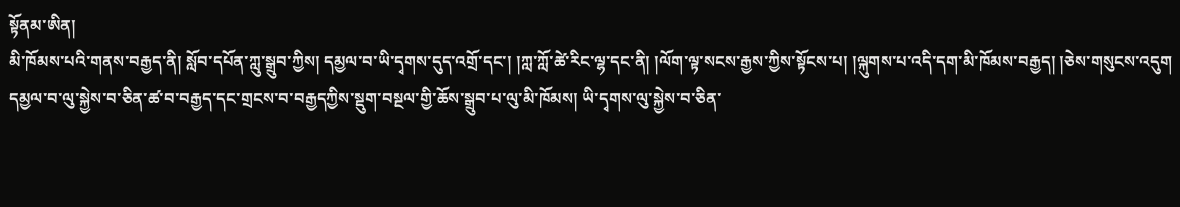སྟོནམ་ཨིན།
མི་ཁོམས་པའི་གནས་བརྒྱད་ནི། སློབ་དཔོན་ཀླུ་སྒྲུབ་ཀྱིས། དམྱལ་བ་ཡི་དྭགས་དུད་འགྲོ་དང་། །ཀླ་ཀློ་ཚེ་རིང་ལྷ་དང་ནི། །ལོག་ལྟ་སངས་རྒྱས་ཀྱིས་སྟོངས་པ། །ལྐུགས་པ་འདི་དག་མི་ཁོམས་བརྒྱད། །ཅེས་གསུངས་འདུག དམྱལ་བ་ལུ་སྐྱེས་བ་ཅིན་ཚ་བ་བརྒྱད་དང་གྲངས་བ་བརྒྱདཀྱིས་སྡུག་བསྔལ་གྱི་ཆོས་སྒྲུབ་པ་ལུ་མི་ཁོམས། ཡི་དྭགས་ལུ་སྐྱེས་བ་ཅིན་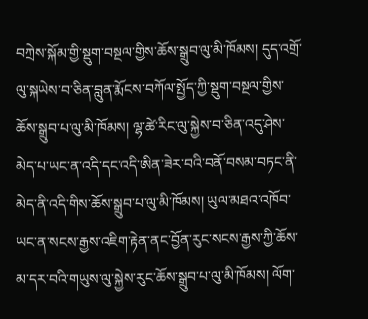བཀྲེས་སྐོམ་གྱི་སྡུག་བསྔལ་གྱིས་ཆོས་སྒྲུབ་ལུ་མི་ཁོམས། དུད་འགྲོ་ལུ་སྐཡེས་བ་ཅིན་བླུན་རྨོངས་བཀོལ་སྤྱོད་ཀྱི་སྡུག་བསྔལ་གྱིས་ཆོས་སྒྲུབ་པ་ལུ་མི་ཁོམས། ལྷ་ཚེ་རིང་ལུ་སྐྱེས་བ་ཅིན་འདུ་ཤེས་མེད་པ་ཡང་ན་འདི་དང་འདི་ཨིན་ཟེར་བའི་བནོ་བསམ་བཏང་ནི་མེད་ནི་འདི་གིས་ཆོས་སྒྲུབ་པ་ལུ་མི་ཁོམས། ཡུལ་མཐའ་འཁོབ་ཡང་ན་སངས་རྒྱས་འཇིག་རྟེན་ནང་བྱོན་རུང་སངས་རྒྱས་ཀྱི་ཆོས་མ་དར་བའི་གཡུས་ལུ་སྐྱེས་རུང་ཆོས་སྒྲུབ་པ་ལུ་མི་ཁོམས། ལོག་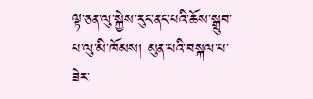ལྟ་ཅན་ལུ་སྐྱེས་རུང་ནང་པའི་ཆོས་སྒྲུབ་པ་ལུ་མི་ཁོམས། མུན་པའི་བསྐལ་པ་ཟེར་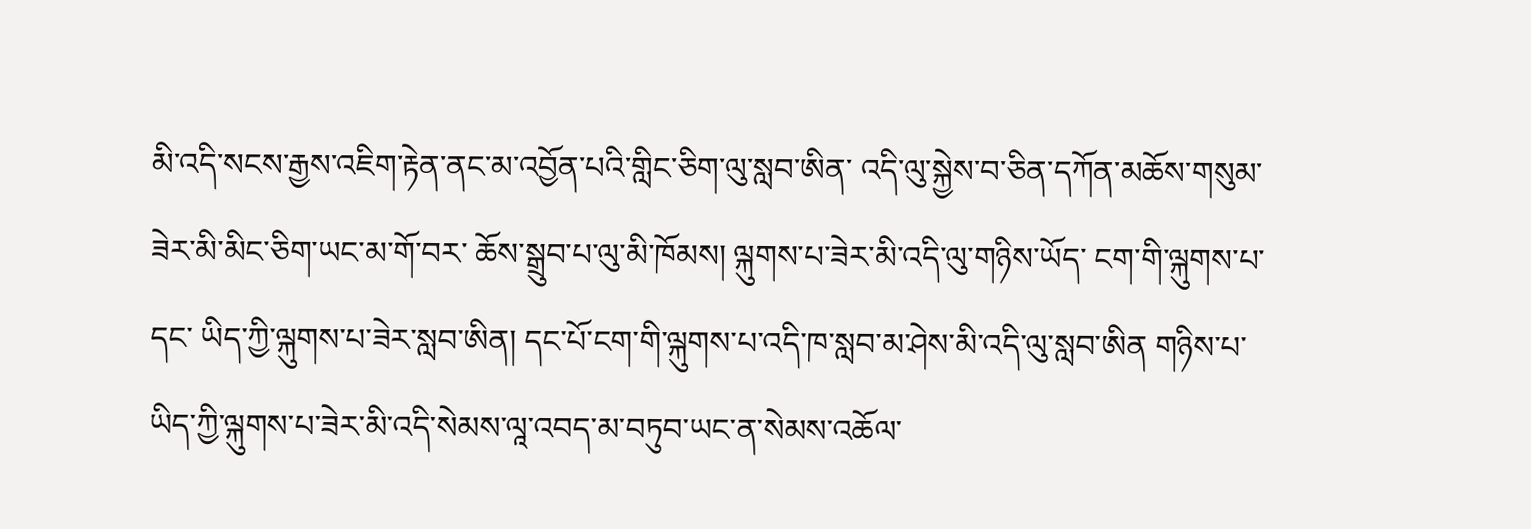མི་འདི་སངས་རྒྱས་འཇིག་རྟེན་ནང་མ་འབྱོན་པའི་གླིང་ཅིག་ལུ་སླབ་ཨིན་ འདི་ལུ་སྐྱེས་བ་ཅིན་དཀོན་མཆོས་གསུམ་ཟེར་མི་མིང་ཅིག་ཡང་མ་གོ་བར་ ཆོས་སྒྲུབ་པ་ལུ་མི་ཁོམས། ལྐུགས་པ་ཟེར་མི་འདི་ལུ་གཉིས་ཡོད་ ངག་གི་ལྐུགས་པ་དང་ ཡིད་ཀྱི་ལྐུགས་པ་ཟེར་སླབ་ཨིན། དང་པོ་ངག་གི་ལྐུགས་པ་འདི་ཁ་སླབ་མ་ཤེས་མི་འདི་ལུ་སླབ་ཨིན གཉིས་པ་ཡིད་ཀྱི་ལྐུགས་པ་ཟེར་མི་འདི་སེམས་ལཱ་འབད་མ་བཏུབ་ཡང་ན་སེམས་འཆོལ་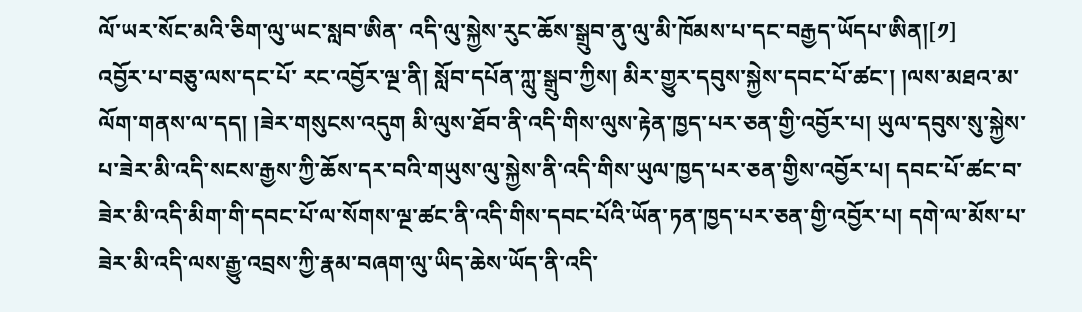ལོ་ཡར་སོང་མའི་ཅིག་ལུ་ཡང་སླབ་ཨིན་ འདི་ལུ་སྐྱེས་རུང་ཆོས་སྒྲུབ་ནུ་ལུ་མི་ཁོམས་པ་དང་བརྒྱད་ཡོདཔ་ཨིན།[༡]
འབྱོར་པ་བཅུ་ལས་དང་པོ་ རང་འབྱོར་ལྔ་ནི། སློབ་དཔོན་ཀླུ་སྒྲུབ་ཀྱིས། མིར་གྱུར་དབུས་སྐྱེས་དབང་པོ་ཚང་། །ལས་མཐའ་མ་ལོག་གནས་ལ་དད། །ཟེར་གསུངས་འདུག མི་ལུས་ཐོབ་ནི་འདི་གིས་ལུས་རྟེན་ཁྱད་པར་ཅན་གྱི་འབྱོར་པ། ཡུལ་དབུས་སུ་སྐྱེས་པ་ཟེར་མི་འདི་སངས་རྒྱས་ཀྱི་ཆོས་དར་བའི་གཡུས་ལུ་སྐྱེས་ནི་འདི་གིས་ཡུལ་ཁྱད་པར་ཅན་གྱིས་འབྱོར་པ། དབང་པོ་ཚང་བ་ཟེར་མི་འདི་མིག་གི་དབང་པོ་ལ་སོགས་ལྔ་ཚང་ནི་འདི་གིས་དབང་པོའི་ཡོན་ཏན་ཁྱད་པར་ཅན་གྱི་འབྱོར་པ། དགེ་ལ་མོས་པ་ཟེར་མི་འདི་ལས་རྒྱུ་འབྲས་ཀྱི་རྣམ་བཞག་ལུ་ཡིད་ཆེས་ཡོད་ནི་འདི་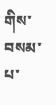གིས་བསམ་པ་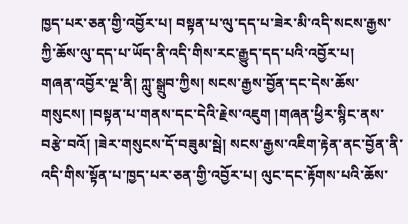ཁྱད་པར་ཅན་གྱི་འབྱོར་པ། བསྟན་པ་ལུ་དད་པ་ཟེར་མི་འདི་སངས་རྒྱས་ཀྱི་ཆོས་ལུ་དད་པ་ཡོད་ནི་འདི་གིས་རང་རྒྱུད་དད་པའི་འབྱོར་པ།
གཞན་འབྱོར་ལྔ་ནི། ཀླུ་སྒྲུབ་ཀྱིས། སངས་རྒྱས་བྱོན་དང་དེས་ཆོས་གསུངས། །བསྟན་པ་གནས་དང་དེའི་རྗེས་འཇུག །གཞན་ཕྱིར་སྙིང་ནས་བརྩེ་བའོ། །ཟེར་གསུངས་དོ་བཟུམ་སྦེ། སངས་རྒྱས་འཇིག་རྟེན་ནང་བྱོན་ནི་འདི་གིས་སྟོན་པ་ཁྱད་པར་ཅན་གྱི་འབྱོར་པ། ལུང་དང་རྟོགས་པའི་ཆོས་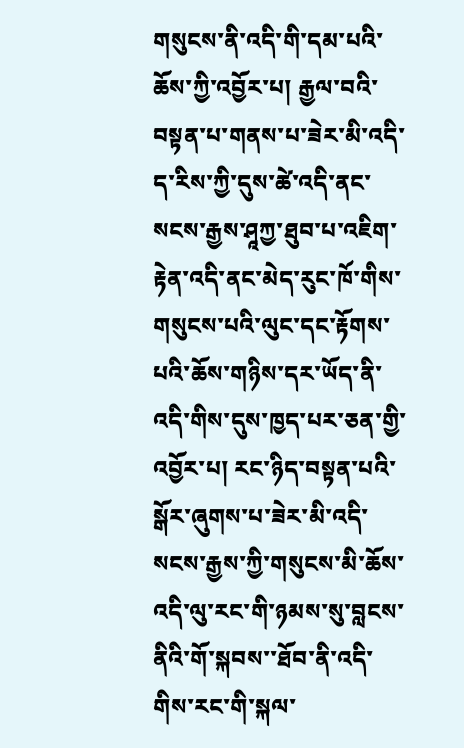གསུངས་ནི་འདི་གི་དམ་པའི་ཆོས་ཀྱི་འབྱོར་པ། རྒྱལ་བའི་བསྟན་པ་གནས་པ་ཟེར་མི་འདི་ད་རིས་ཀྱི་དུས་ཚེ་འདི་ནང་སངས་རྒྱས་ཤཱཀྱ་ཐུབ་པ་འཇིག་རྟེན་འདི་ནང་མེད་རུང་ཁོ་གིས་གསུངས་པའི་ལུང་དང་རྟོགས་པའི་ཆོས་གཉིས་དར་ཡོད་ནི་འདི་གིས་དུས་ཁྱད་པར་ཅན་གྱི་འབྱོར་པ། རང་ཉིད་བསྟན་པའི་སྒོར་ཞུགས་པ་ཟེར་མི་འདི་སངས་རྒྱས་ཀྱི་གསུངས་མི་ཆོས་འདི་ལུ་རང་གི་ཉམས་སུ་བླངས་ནིའི་གོ་སྐབས་་ཐོབ་ནི་འདི་གིས་རང་གི་སྐལ་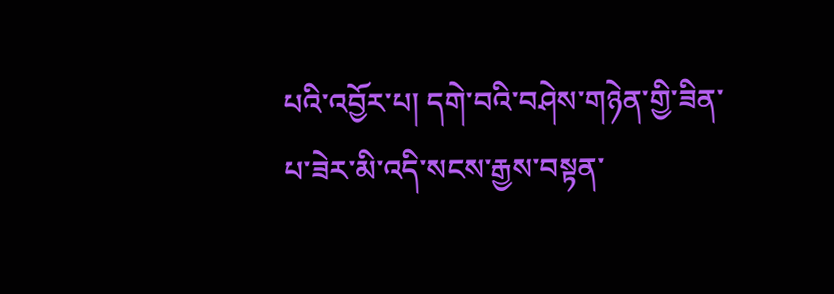པའི་འབྱོར་པ། དགེ་བའི་བཤེས་གཉེན་གྱི་ཟིན་པ་ཟེར་མི་འདི་སངས་རྒྱས་བསྟན་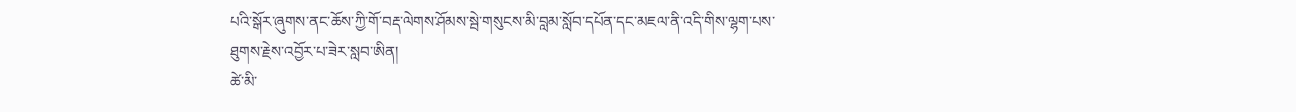པའི་སྒོར་ཞུགས་ནང་ཆོས་ཀྱི་གོ་བརྡ་ལེགས་ཤོམས་སྦེ་གསུངས་མི་བླམ་སློབ་དཔོན་དང་མཇལ་ནི་འདི་གིས་ལྷག་པས་ཐུགས་རྗེས་འབྱོར་པ་ཟེར་སླབ་ཨིན།
ཚེ་མི་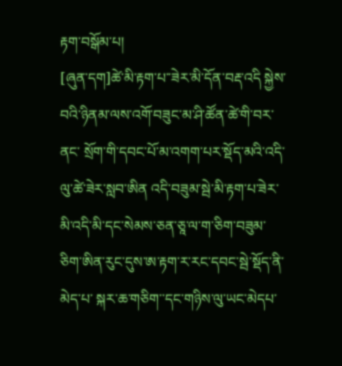རྟག་བསྒོམ་པ།
[ཞུན་དག]ཚེ་མི་རྟག་པ་་ཟེར་མི་དོན་བརྡ་འདི སྐྱེས་བའི་ཉིནམ་ལས་འགོ་བཟུང་མ་ཤི་ཚོན་ཚེ་གི་བར་ནང་ སྲོག་གི་དབང་པོ་མ་འགག་པར་སྡོད་མའི་འདི་ལུ་ཚེ་ཟེར་སླབ་ཨིན འདི་བཟུམ་སྦེ་མི་རྟག་པ་ཟེར་མི་འདི་མི་དང་སེམས་ཅན་ཅཱ་ལ་ག་ཅིག་བཟུམ་ཅིག་ཨིན་རུང་དུས་ཨ་རྟག་ར་རང་དབང་སྦེ་སྡོད་ནི་མེད་པ་ སྐར་ཆ་གཅིག་་དང་གཉིས་ལུ་ཡང་མེདཔ་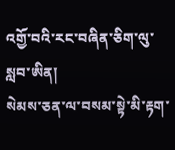འགྱོ་བའི་རང་བཞིན་ཅིག་ལུ་སླབ་ཨིན།
སེམས་ཅན་ལ་བསམ་སྟེ་མི་རྟག་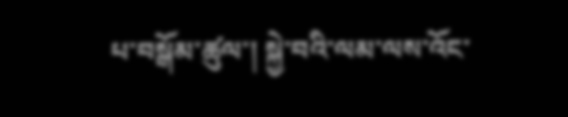པ་བསྒོམ་ཚུལ་། སྐྱེ་བའི་ལམ་ལས་འོང་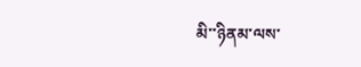མི་་ཉིནམ་ལས་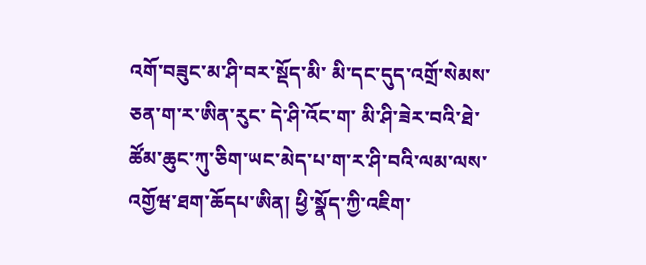འགོ་བཟུང་མ་ཤི་བར་སྡོད་མི་ མི་དང་དུད་འགྲོ་སེམས་ཅན་ག་ར་ཨིན་རུང་ དེ་ཤི་འོང་ག་ མི་ཤི་ཟེར་བའི་ཐེ་ཚོམ་ཆུང་ཀུ་ཅིག་ཡང་མེད་པ་ག་ར་ཤི་བའི་ལམ་ལས་འགྱོཝ་ཐག་ཆོདཔ་ཨིན། ཕྱི་སྣོད་ཀྱི་འཇིག་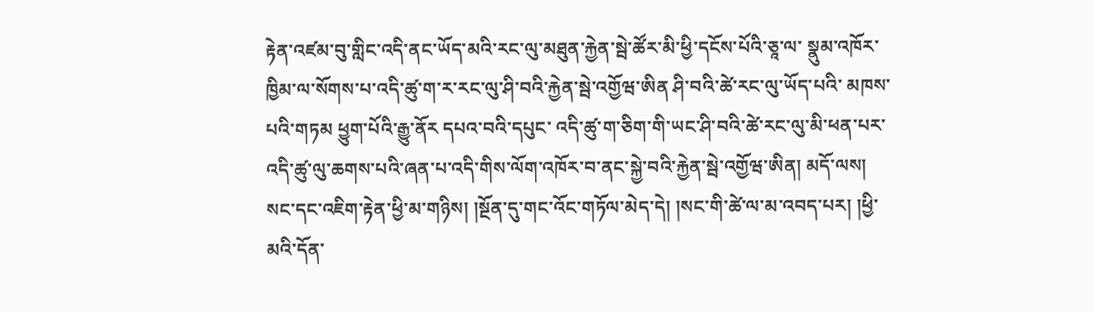རྟེན་འཛམ་བུ་གླིང་འདི་ནང་ཡོད་མའི་རང་ལུ་མཐུན་རྐྱེན་སྦེ་ཚོར་མི་ཕྱི་དངོས་པོའི་ཅཱ་ལ་ སྣུམ་འཁོར་ ཁྱིམ་ལ་སོགས་པ་འདི་ཚུ་ག་ར་རང་ལུ་ཤི་བའི་རྐྱེན་སྦེ་འགྱོཝ་ཨིན ཤི་བའི་ཚེ་རང་ལུ་ཡོད་པའི་ མཁས་པའི་གཏམ ཕྱུག་པོའི་རྒྱུ་ནོར དཔའ་བའི་དཔུང་ འདི་ཚུ་ག་ཅིག་གི་ཡང་ཤི་བའི་ཚེ་རང་ལུ་མི་ཕན་པར་ འདི་ཚུ་ལུ་ཆགས་པའི་ཞན་པ་འདི་གིས་ལོག་འཁོར་བ་ནང་སྐྱེ་བའི་རྐྱེན་སྦེ་འགྱོཝ་ཨིན། མདོ་ལས། སང་དང་འཇིག་རྟེན་ཕྱི་མ་གཉིས། །སྔོན་དུ་གང་འོང་གཏོལ་མེད་དེ། །སང་གི་ཚེ་ལ་མ་འབད་པར། །ཕྱི་མའི་དོན་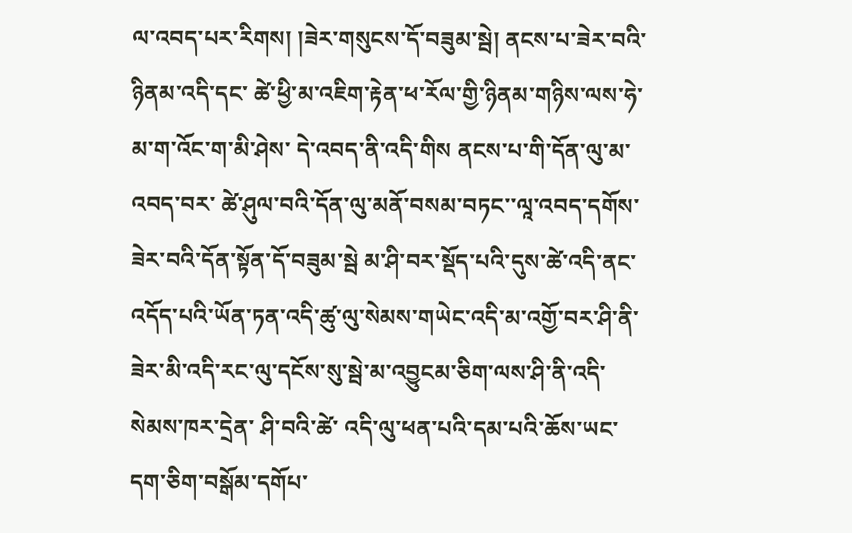ལ་འབད་པར་རིགས། །ཟེར་གསུངས་དོ་བཟུམ་སྦེ། ནངས་པ་ཟེར་བའི་ཉིནམ་འདི་དང་ ཚེ་ཕྱི་མ་འཇིག་རྟེན་ཕ་རོལ་གྱི་ཉིནམ་གཉིས་ལས་ཧེ་མ་ག་འོང་ག་མི་ཤེས་ དེ་འབད་ནི་འདི་གིས ནངས་པ་གི་དོན་ལུ་མ་འབད་བར་ ཚེ་ཤུལ་བའི་དོན་ལུ་མནོ་བསམ་བཏང་་ལཱ་འབད་དགོས་ཟེར་བའི་དོན་སྟོན་དོ་བཟུམ་སྦེ མ་ཤི་བར་སྡོད་པའི་དུས་ཚེ་འདི་ནང་འདོད་པའི་ཡོན་ཏན་འདི་ཚུ་ལུ་སེམས་གཡེང་འདི་མ་འགྱོ་བར་ཤི་ནི་ཟེར་མི་འདི་རང་ལུ་དངོས་སུ་སྦེ་མ་འབྱུངམ་ཅིག་ལས་ཤི་ནི་འདི་སེམས་ཁར་དྲེན་ ཤི་བའི་ཚེ་ འདི་ལུ་ཕན་པའི་དམ་པའི་ཆོས་ཡང་དག་ཅིག་བསྒོམ་དགོཔ་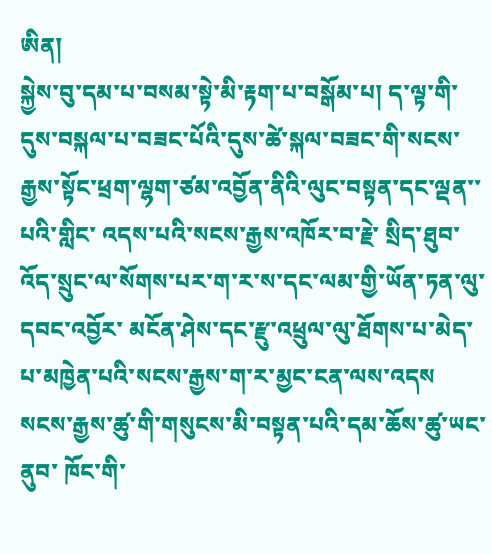ཨིན།
སྐྱེས་བུ་དམ་པ་བསམ་སྟེ་མི་རྟག་པ་བསྒོམ་པ། ད་ལྟ་གི་དུས་བསྐལ་པ་བཟང་པོའི་དུས་ཚེ་སྐལ་བཟང་གི་སངས་རྒྱས་སྟོང་ཕྲག་ལྷག་ཙམ་འབྱོན་ནིའི་ལུང་བསྟན་དང་ལྡན་་པའི་གླིང་ འདས་པའི་སངས་རྒྱས་འཁོར་བ་རྗེ་ སྲིད་ཐུབ་ འོད་སྲུང་ལ་སོགས་པར་ག་ར་ས་དང་ལམ་གྱི་ཡོན་ཏན་ལུ་དབང་འབྱོར་ མངོན་ཤེས་དང་རྫུ་འཕྲུལ་ལུ་ཐོགས་པ་མེད་པ་མཁྱེན་པའི་སངས་རྒྱས་ག་ར་མྱང་ངན་ལས་འདས སངས་རྒྱས་ཚུ་གི་གསུངས་མི་བསྟན་པའི་དམ་ཆོས་ཚུ་ཡང་ནུབ་ ཁོང་གི་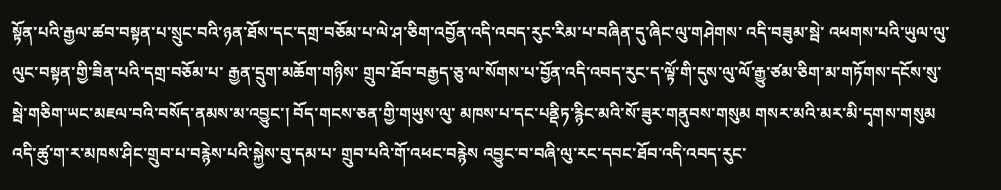སྟོན་པའི་རྒྱལ་ཚབ་བསྟན་པ་སྲུང་བའི་ཉན་ཐོས་དང་དགྲ་བཅོམ་པ་ལེ་ཤ་ཅིག་འབྱོན་འདི་འབད་རུང་རིམ་པ་བཞིན་དུ་ཞིང་ལུ་གཤེགས་ འདི་བཟུམ་སྦེ་ འཕགས་པའི་ཡུལ་ལུ་ལུང་བསྟན་གྱི་ཟིན་པའི་དགྲ་བཅོམ་པ་ རྒྱན་དྲུག་མཆོག་གཉིས་ གྲུབ་ཐོབ་བརྒྱད་ཅུ་ལ་སོགས་པ་བྱོན་འདི་འབད་རུང་ད་ལྟོ་གི་དུས་ལུ་ལོ་རྒྱུ་ཙམ་ཅིག་མ་གཏོགས་དངོས་སུ་སྦེ་གཅིག་ཡང་མཇལ་བའི་བསོད་ནམས་མ་འབྱུང་། བོད་གངས་ཅན་གྱི་གཡུས་ལུ་ མཁས་པ་དང་པནྡིཏ་རྙིང་མའི་སོ་ཟུར་གནུབས་གསུམ གསར་མའི་མར་མི་དྭགས་གསུམ འདི་ཚུ་ག་ར་མཁས་ཤིང་གྲུབ་པ་བརྙེས་པའི་སྐྱེས་བུ་དམ་པ་ གྲུབ་པའི་གོ་འཕང་བརྙེས འབྱུང་བ་བཞི་ལུ་རང་དབང་ཐོབ་འདི་འབད་རུང་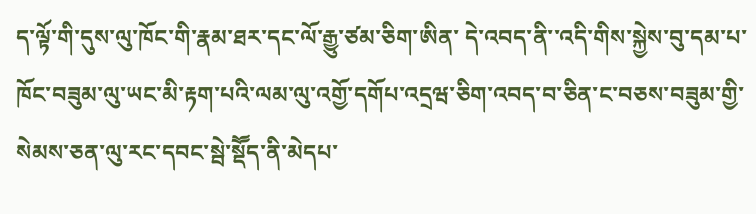ད་ལྟོ་གི་དུས་ལུ་ཁོང་གི་རྣམ་ཐར་དང་ལོ་རྒྱུ་ཙམ་ཅིག་ཨིན་ དེ་འབད་ནི་་འདི་གིས་སྐྱེས་བུ་དམ་པ་ཁོང་བཟུམ་ལུ་ཡང་མི་རྟག་པའི་ལམ་ལུ་འགྱོ་དགོཔ་འདྲཝ་ཅིག་འབད་བ་ཅིན་ང་བཅས་བཟུམ་གྱི་སེམས་ཅན་ལུ་རང་དབང་སྦེ་སྡཽད་ནི་མེདཔ་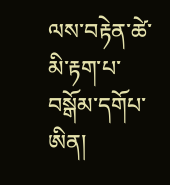ལས་བརྟེན་ཚེ་མི་རྟག་པ་བསྒོམ་དགོཔ་ཨིན།